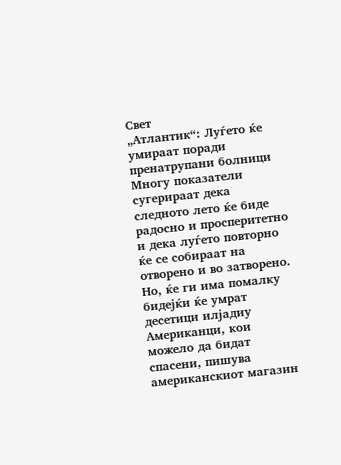Свет
„Атлантик“: Луѓето ќе умираат поради пренатрупани болници
Многу показатели сугерираат дека следното лето ќе биде радосно и просперитетно и дека луѓето повторно ќе се собираат на отворено и во затворено. Но, ќе ги има помалку бидејќи ќе умрат десетици илјадиу Американци, кои можело да бидат спасени, пишува американскиот магазин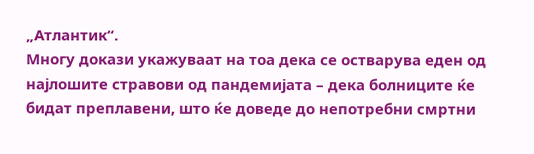„Атлантик“.
Многу докази укажуваат на тоа дека се остварува еден од најлошите стравови од пандемијата – дека болниците ќе бидат преплавени, што ќе доведе до непотребни смртни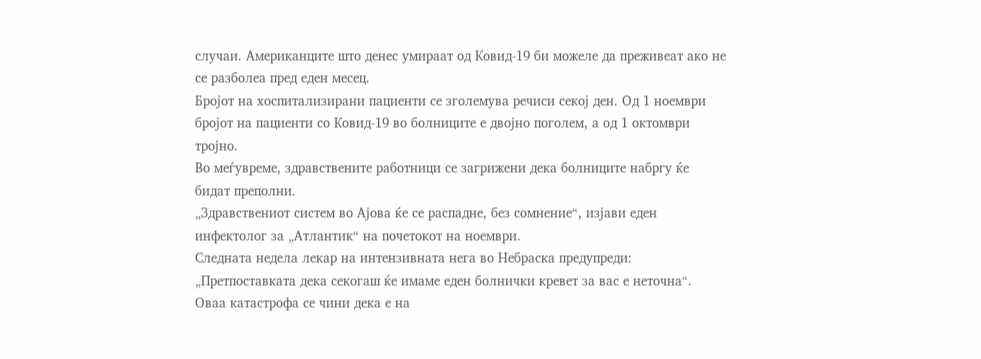случаи. Американците што денес умираат од Ковид-19 би можеле да преживеат ако не се разболеа пред еден месец.
Бројот на хоспитализирани пациенти се зголемува речиси секој ден. Од 1 ноември бројот на пациенти со Ковид-19 во болниците е двојно поголем, а од 1 октомври тројно.
Во меѓувреме, здравствените работници се загрижени дека болниците набргу ќе бидат преполни.
„Здравствениот систем во Ајова ќе се распадне, без сомнение“, изјави еден инфектолог за „Атлантик“ на почетокот на ноември.
Следната недела лекар на интензивната нега во Небраска предупреди: „Претпоставката дека секогаш ќе имаме еден болнички кревет за вас е неточна“.
Оваа катастрофа се чини дека е на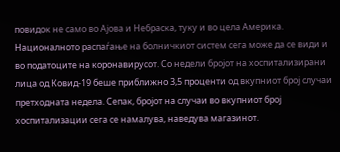повидок не само во Ајова и Небраска, туку и во цела Америка. Националното распаѓање на болничкиот систем сега може да се види и во податоците на коронавирусот. Со недели бројот на хоспитализирани лица од Ковид-19 беше приближно 3,5 проценти од вкупниот број случаи претходната недела. Сепак, бројот на случаи во вкупниот број хоспитализации сега се намалува, наведува магазинот.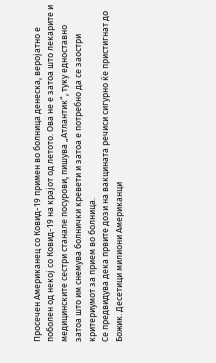Просечен Американец со Ковид-19 примен во болница денеска, веројатно е поболен од некој со Ковид-19 на крајот од летото. Ова не е затоа што лекарите и медицинските сестри станале посурови, пишува „Атлантик“, туку едноставно затоа што им снемува болнички кревети и затоа е потребно да се заостри критериумот за прием во болница.
Се предвидува дека првите дози на вакцината речиси сигурно ќе пристигнат до Божик. Десетици милиони Американци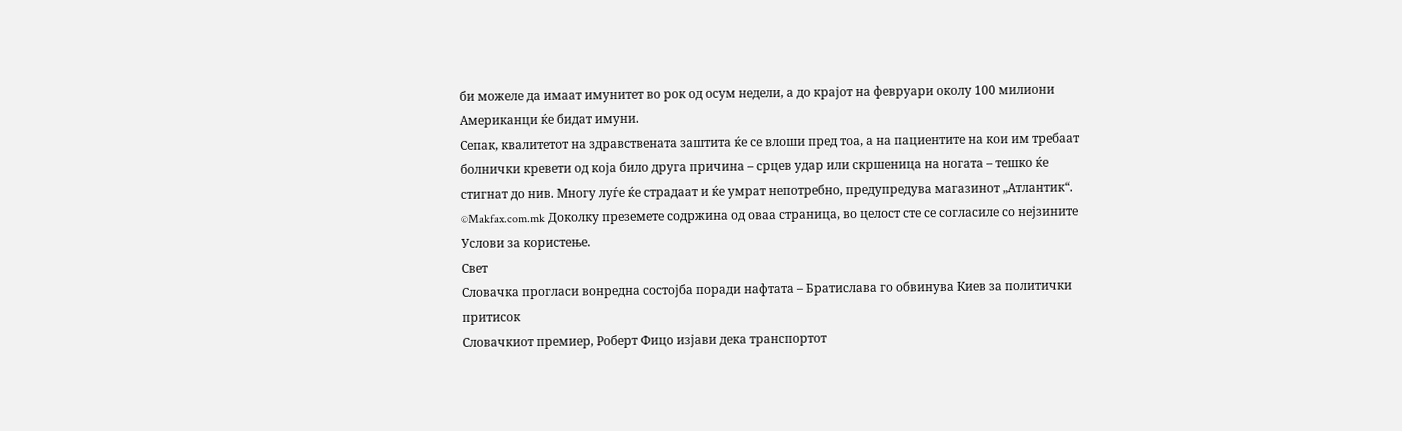би можеле да имаат имунитет во рок од осум недели, а до крајот на февруари околу 100 милиони Американци ќе бидат имуни.
Сепак, квалитетот на здравствената заштита ќе се влоши пред тоа, а на пациентите на кои им требаат болнички кревети од која било друга причина – срцев удар или скршеница на ногата – тешко ќе стигнат до нив. Многу луѓе ќе страдаат и ќе умрат непотребно, предупредува магазинот „Атлантик“.
©Makfax.com.mk Доколку преземете содржина од оваа страница, во целост сте се согласиле со нејзините Услови за користење.
Свет
Словачка прогласи вонредна состојба поради нафтата – Братислава го обвинува Киев за политички притисок
Словачкиот премиер, Роберт Фицo изјави дека транспортот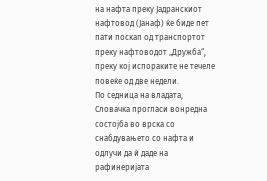на нафта преку Јадранскиот нафтовод (Јанаф) ќе биде пет пати поскап од транспортот преку нафтоводот „Дружба“, преку кој испораките не течеле повеќе од две недели.
По седница на владата, Словачка прогласи вонредна состојба во врска со снабдувањето со нафта и одлучи да ѝ даде на рафинеријата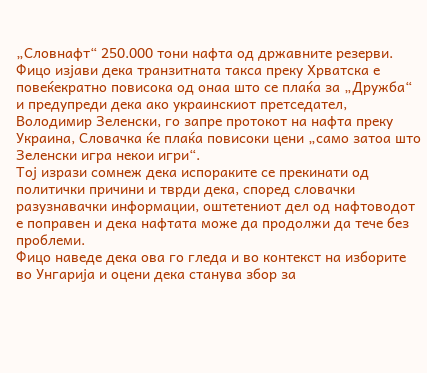„Словнафт“ 250.000 тони нафта од државните резерви.
Фицо изјави дека транзитната такса преку Хрватска е повеќекратно повисока од онаа што се плаќа за „Дружба“ и предупреди дека ако украинскиот претседател, Володимир Зеленски, го запре протокот на нафта преку Украина, Словачка ќе плаќа повисоки цени „само затоа што Зеленски игра некои игри“.
Тој изрази сомнеж дека испораките се прекинати од политички причини и тврди дека, според словачки разузнавачки информации, оштетениот дел од нафтоводот е поправен и дека нафтата може да продолжи да тече без проблеми.
Фицо наведе дека ова го гледа и во контекст на изборите во Унгарија и оцени дека станува збор за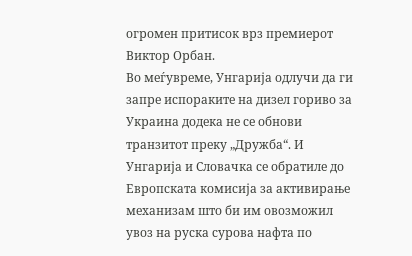огромен притисок врз премиерот Виктор Орбан.
Во меѓувреме, Унгарија одлучи да ги запре испораките на дизел гориво за Украина додека не се обнови транзитот преку „Дружба“. И Унгарија и Словачка се обратиле до Европската комисија за активирање механизам што би им овозможил увоз на руска сурова нафта по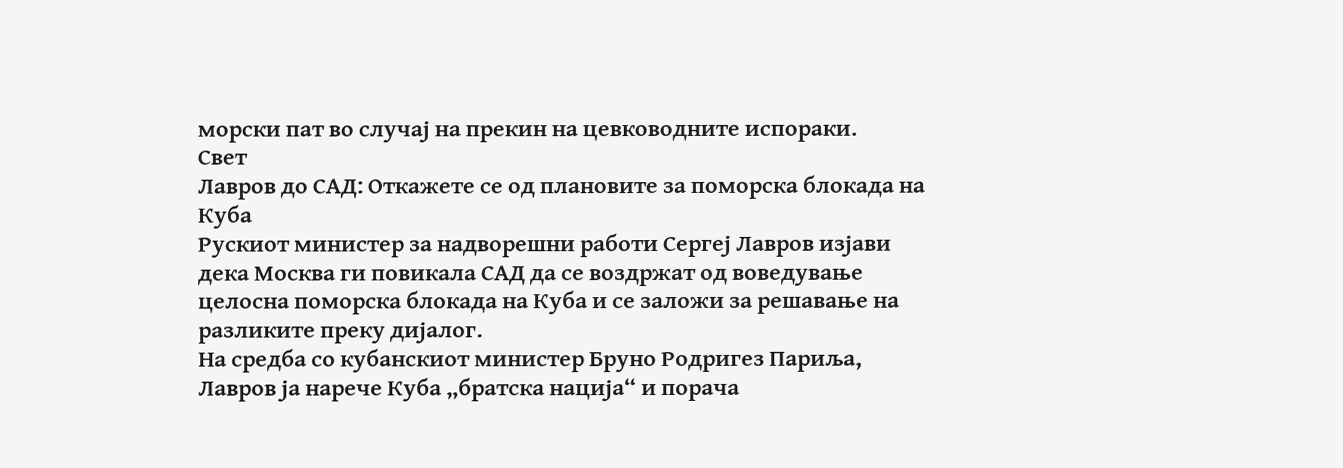морски пат во случај на прекин на цевководните испораки.
Свет
Лавров до САД: Откажете се од плановите за поморска блокада на Куба
Рускиот министер за надворешни работи Сергеј Лавров изјави дека Москва ги повикала САД да се воздржат од воведување целосна поморска блокада на Куба и се заложи за решавање на разликите преку дијалог.
На средба со кубанскиот министер Бруно Родригез Париља, Лавров ја нарече Куба „братска нација“ и порача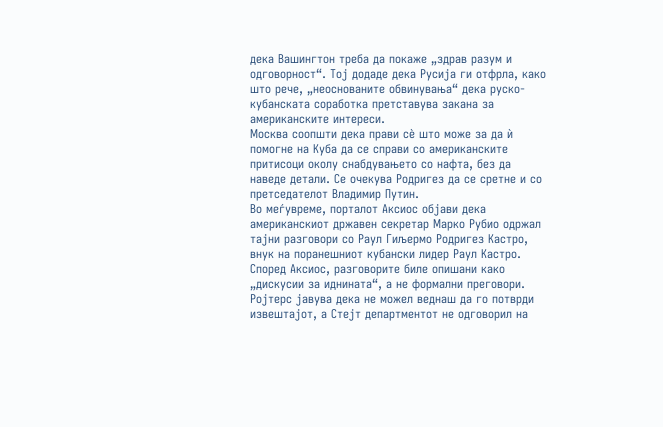дека Вашингтон треба да покаже „здрав разум и одговорност“. Тој додаде дека Русија ги отфрла, како што рече, „неоснованите обвинувања“ дека руско-кубанската соработка претставува закана за американските интереси.
Москва соопшти дека прави сè што може за да ѝ помогне на Куба да се справи со американските притисоци околу снабдувањето со нафта, без да наведе детали. Се очекува Родригез да се сретне и со претседателот Владимир Путин.
Во меѓувреме, порталот Аксиос објави дека американскиот државен секретар Марко Рубио одржал тајни разговори со Раул Гиљермо Родригез Кастро, внук на поранешниот кубански лидер Раул Кастро.
Според Аксиос, разговорите биле опишани како „дискусии за иднината“, а не формални преговори. Ројтерс јавува дека не можел веднаш да го потврди извештајот, а Стејт департментот не одговорил на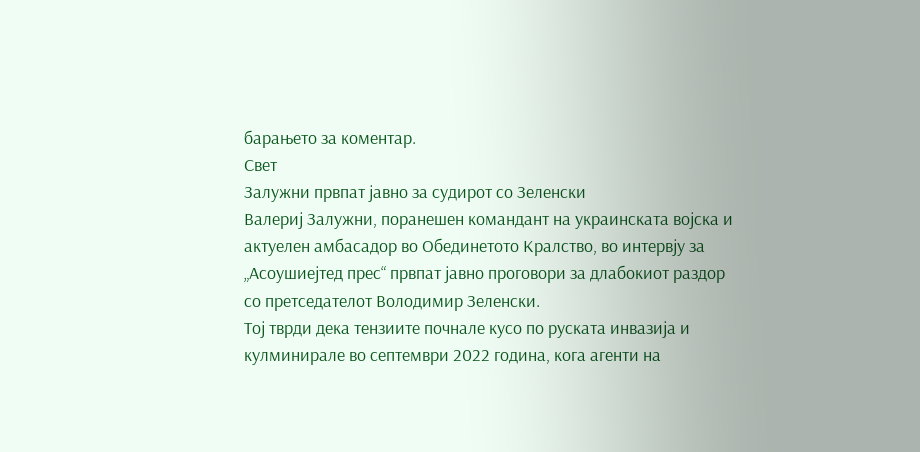барањето за коментар.
Свет
Залужни првпат јавно за судирот со Зеленски
Валериј Залужни, поранешен командант на украинската војска и актуелен амбасадор во Обединетото Кралство, во интервју за „Асоушиејтед прес“ првпат јавно проговори за длабокиот раздор со претседателот Володимир Зеленски.
Тој тврди дека тензиите почнале кусо по руската инвазија и кулминирале во септември 2022 година, кога агенти на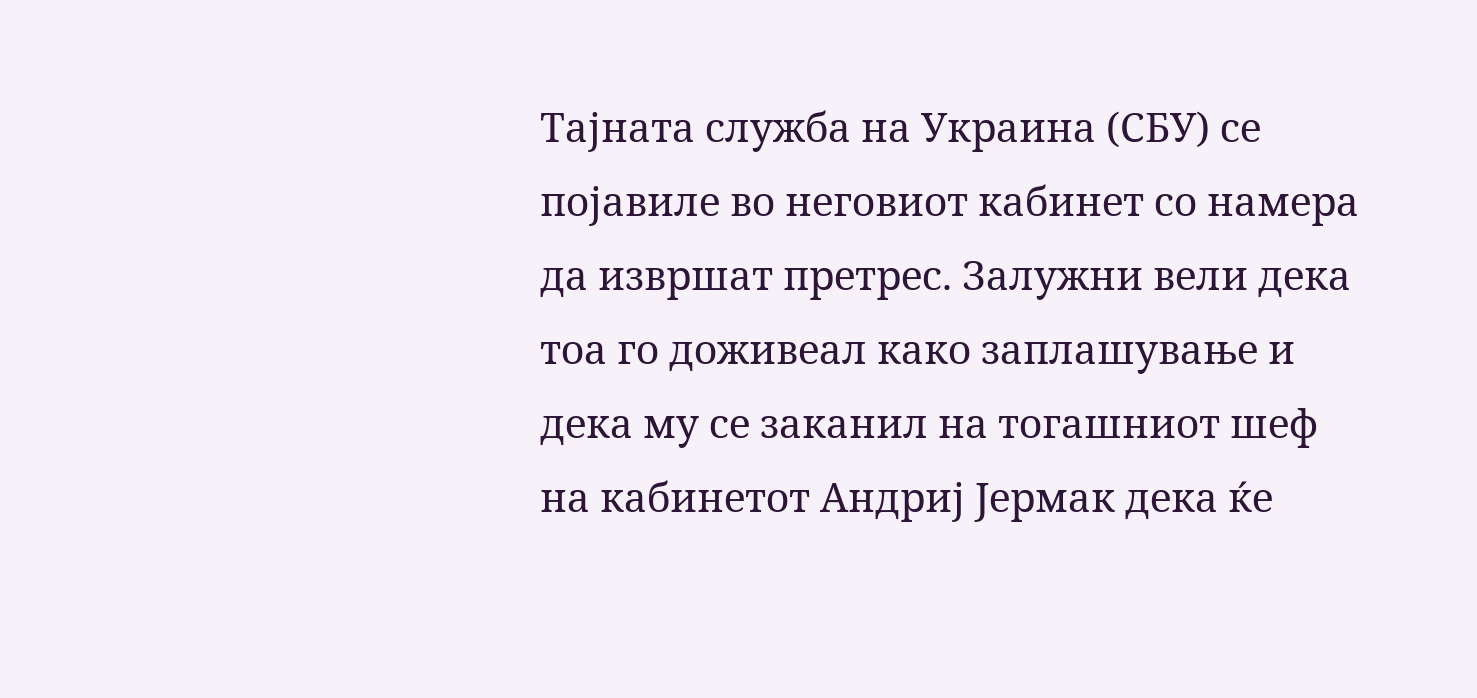Тајната служба на Украина (СБУ) се појавиле во неговиот кабинет со намера да извршат претрес. Залужни вели дека тоа го доживеал како заплашување и дека му се заканил на тогашниот шеф на кабинетот Андриј Јермак дека ќе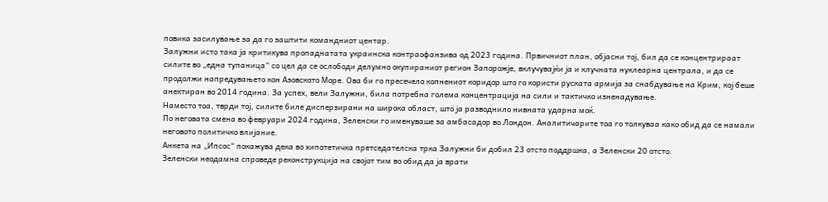повика засилување за да го заштити командниот центар.
Залужни исто така ја критикува пропаднатата украинска контраофанзива од 2023 година. Првичниот план, објасни тој, бил да се концентрираат силите во „една тупаница“ со цел да се ослободи делумно окупираниот регион Запорожје, вклучувајќи ја и клучната нуклеарна централа, и да се продолжи напредувањето кон Азовското Море. Ова би го пресечело копнениот коридор што го користи руската армија за снабдување на Крим, кој беше анектиран во 2014 година. За успех, вели Залужни, била потребна голема концентрација на сили и тактичко изненадување.
Наместо тоа, тврди тој, силите биле дисперзирани на широка област, што ја разводнило нивната ударна моќ.
По неговата смена во февруари 2024 година, Зеленски го именуваше за амбасадор во Лондон. Аналитичарите тоа го толкуваа како обид да се намали неговото политичко влијание.
Анкета на „Ипсос“ покажува дека во хипотетичка претседателска трка Залужни би добил 23 отсто поддршка, а Зеленски 20 отсто.
Зеленски неодамна спроведе реконструкција на својот тим во обид да ја врати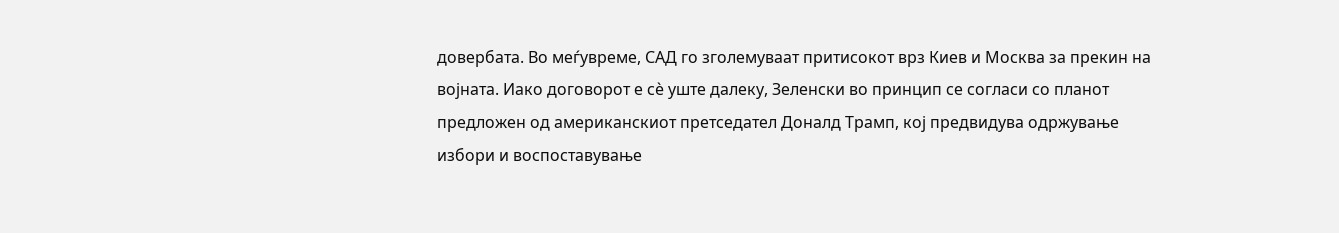довербата. Во меѓувреме, САД го зголемуваат притисокот врз Киев и Москва за прекин на војната. Иако договорот е сè уште далеку, Зеленски во принцип се согласи со планот предложен од американскиот претседател Доналд Трамп, кој предвидува одржување избори и воспоставување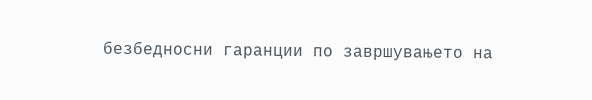безбедносни гаранции по завршувањето на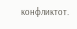конфликтот.